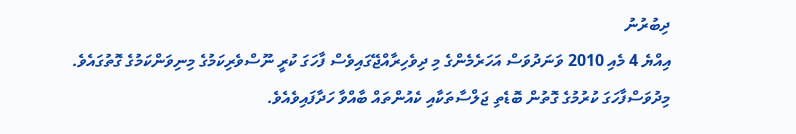ދިބުރުނު
އިއްޔެ 4 މެއި 2010 ވަނަދުވަސް އަހަރެމެންގެ މި ދިވެހިރާއްޖޭގައިވެސް ފާހަގަ ކުރީ ނޫސްވެރިކަމުގެ މިނިވަންކަމުގެ ގޮތުގައެވެ. މިދުވަސްފާހަގަ ކުރުމުގެ ގޮތުން ބޮޑެތި ޖަލްސާތަކާއި ކެއުންތައް ބާއްވާ ހަދާފައިވެއެވެ.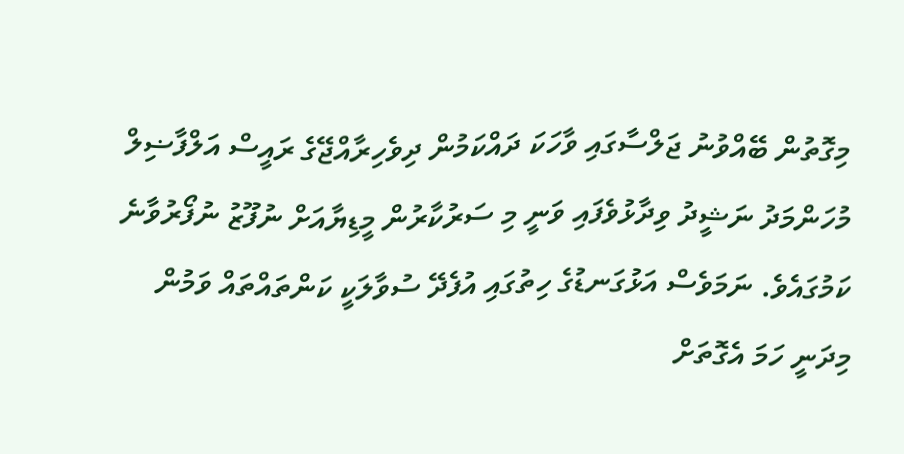މިގޮތުން ބޭއްވުނު ޖަލްސާގައި ވާހަކަ ދައްކަމުން ދިވެހިރާއްޖޭގެ ރައީސް އަލްފާޟިލް މުހަންމަދު ނަޝީދު ވިދާޅުވެފައި ވަނީ މި ސަރުކާރުން މީޑިޔާއަށް ނުފޫޒު ނުފޯރުވާނެ ކަމުގައެވެ. ނަމަވެސް އަޅުގަނޑުގެ ހިތުގައި އުފެދޭ ސުވާލަކީ ކަންތައްތައް ވަމުން މިދަނީ ހަމަ އެގޮތަށް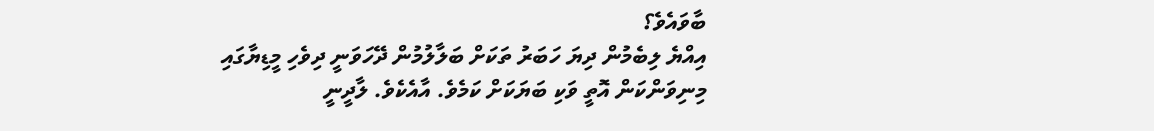ބާވައެވެ؟
އިއްޔެ ލިބެމުން ދިޔަ ހަބަރު ތަކަށް ބަލާލުމުން ދޭހަވަނީ ދިވެހި މީޑިޔާގައި މިނިވަންކަން އޮތީ ވަކި ބަޔަކަށް ކަމެވެ. އާއެކެވެ. ލާދީނީ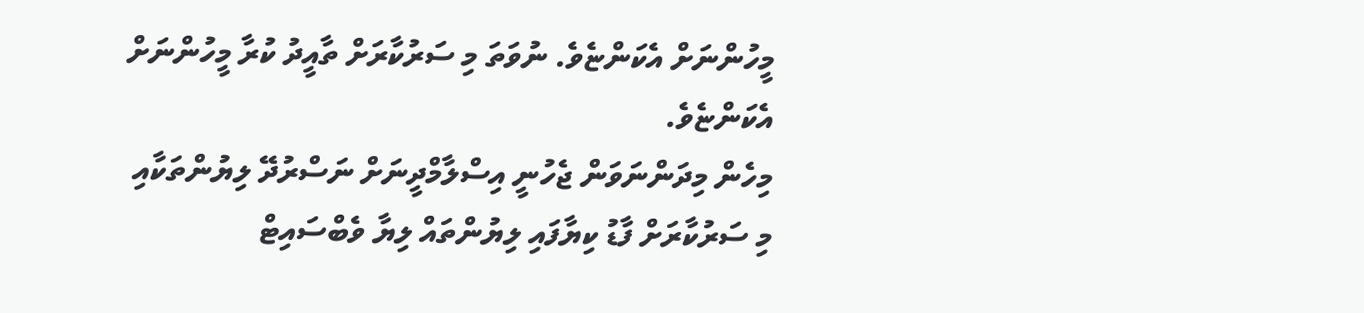މީހުންނަށް އެކަންޏެވެ. ނުވަތަ މި ސަރުކާރަށް ތާއީދު ކުރާ މީހުންނަށް އެކަންޏެވެ.
މިހެން މިދަންނަވަން ޖެހުނީ އިސްލާމްދީނަށް ނަސްރުދޭ ލިޔުންތަކާއި މި ސަރުކާރަށް ފާޑު ކިޔާފައި ލިޔުންތައް ލިޔާ ވެބްސައިޓް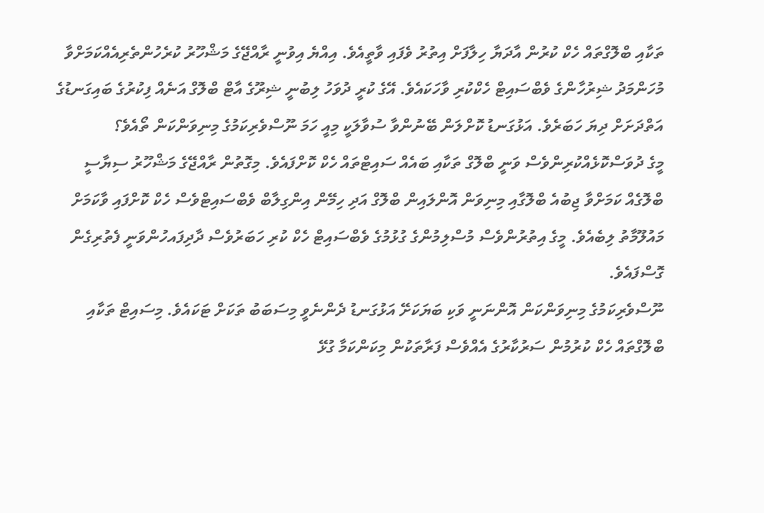ތަކާއި ބްލޮގްތައް ހެކް ކުރުން އާދަޔާ ހިލާފަށް އިތުރު ވެފައި ވާތީއެވެ. އިއްޔެ އިވުނީ ރާއްޖޭގެ މަޝްހޫރު ކުރެހުންތެރިއެއްކަމަށްވާ މުހަންމަދު ޝިރުހާންގެ ވެބްސައިޓް ހެކްކުރި ވާހަކައެވެ. އޭގެ ކުރީ ދުވަހު ލިބުނީ ޝިރޫގެ އާޓް ބްލޮގް އަނެއް ފިކުރުގެ ބައިގަނޑުގެ އަތްދަށަށް ދިޔަ ހަބަރެވެ. އަޅުގަނޑު ކޮށްލަން ބޭނުންވާ ސުވާލަކީ މިއީ ހަމަ ނޫސްވެރިކަމުގެ މިނިވަންކަން ތޯއެވެ؟
މީގެ ދުވަސްކޮޅެއްކުރިންވެސް ވަނީ ބްލޮގް ތަކާއި ބައެއް ސައިޓްތައް ހެކް ކޮށްފައެވެ. މިގޮތުން ރާއްޖޭގެ މަޝްހޫރު ސިޔާސީ ބްލޮގެއް ކަމަށްވާ ޖިބުއެ ބްލޮގާއި މިނިވަން އޮންލައިން ބްލޮގް އަދި ހިމޭން އިންގިލާބް ވެބްސައިޓްވެސް ހެކް ކޮށްފައި ވާކަމަށް މައުލޫމާތު ލިބެއެވެ. މީގެ އިތުރުންވެސް މުސްލިމުންގެ ގުޅުމުގެ ވެބްސައިޓް ހެކް ކުރި ހަބަރުވެސް ދާދިފައހުންވަނީ ފެތުރިގެން ގޮސްފައެވެ.
ނޫސްވެރިކަމުގެ މިނިވަންކަން އޮންނަނީ ވަކި ބަޔަކަށޭ އަޅުގަނޑު ދެންނެވީ މިސަބަބު ތަކަށް ޓަކައެވެ. މިސައިޓް ތަކާއި ބްލޮގްތައް ހެކް ކުރުމުން ސަރުކާރުގެ އެއްވެސް ފަރާތަކުން މިކަންކަމާ ގުޅޭ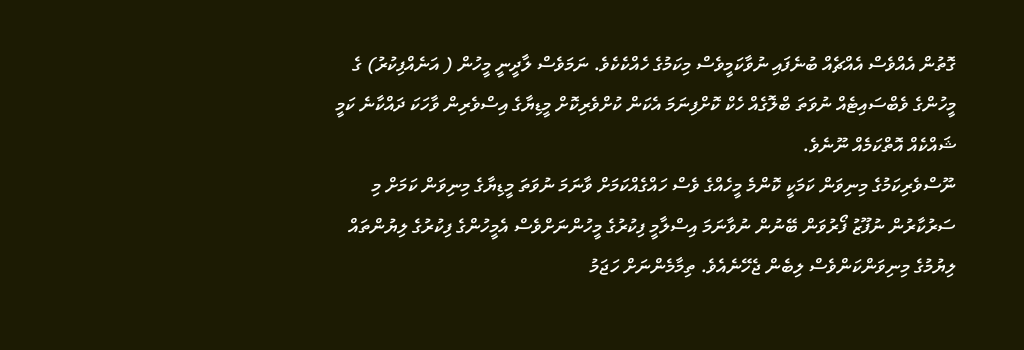ގޮތުން އެއްވެސް އެއްޗެއް ބުނެފައި ނުވާކަމީވެސް މިކަމުގެ ހެއްކެކެވެ. ނަމަވެސް ލާދީނީ މީހުން ( އަނެއްފިކުރު) ގެ މީހުންގެ ވެބްސައިޓެއް ނުވަތަ ބްލޮގެއް ހެކް ކޮށްފިނަމަ އެކަން ކުށްވެރިކޮށް މީޑިޔާގެ އިސްވެރިން ވާހަކަ ދައްކާނެ ކަމީ ޝައްކެއް އޮތްކަމެއް ނޫނެވެ.
ނޫސްވެރިކަމުގެ މިނިވަން ކަމަކީ ކޮންމެ މީހެއްގެ ވެސް ހައްގެއްކަމަށް ވާނަމަ ނުވަތަ މީޑިޔާގެ މިނިވަން ކަމަށް މި ސަރުކާރުން ނުފޫޒު ފޯރުވަން ބޭނުން ނުވާނަމަ އިސްލާމީ ފިކުރުގެ މީހުންނަށްވެސް އެމީހުންގެ ފިކުރުގެ ލިޔުންތައް ލިޔުމުގެ މިނިވަންކަންވެސް ލިބެން ޖެހޭނެއެވެ. ތިމާމެންނަށް ހަޖަމު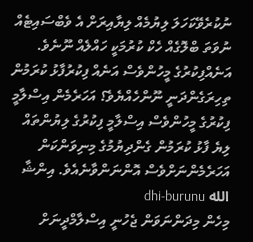ނުކުރެވޭކަހަލަ ލިޔުމެއް ލިޔާއިރަށް އެ ވެބްސައިޓެއް ނުވަތަ ބްލޮގެއް ހެކް ކުރުމަކީ ހައްލެއް ނޫނެވެ. އަނެއްފިކުރުގެ މީހުންވެސް އަނެއް ފިކުރުފާޅު ކުރަމުން ތިހިރަގެންދަނީ ނޫންހެއްޔެވެ؟ އަހަރެމެން އިސްލާމީ ފިކުރުގެ މީހުންވެސް އިސްލާމީ ފިކުރުގެ ލިޔުންތައް ލިޔެ ފާޅު ކުރަމުން ގެންދިޔުމުގެ މިނިވަންކަން އަހަރެމެންނަށްވެސް އޮންނަންވާނެއެވެ. އިންޝާ الله dhi-burunu
މިހެން މިދަންނަވަން ޖެހުނީ އިސްލާމްދީނަށް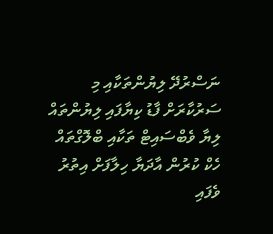ނަސްރުދޭ ލިޔުންތަކާއި މި ސަރުކާރަށް ފާޑު ކިޔާފައި ލިޔުންތައް ލިޔާ ވެބްސައިޓް ތަކާއި ބްލޮގްތައް ހެކް ކުރުން އާދަޔާ ހިލާފަށް އިތުރު ވެފައި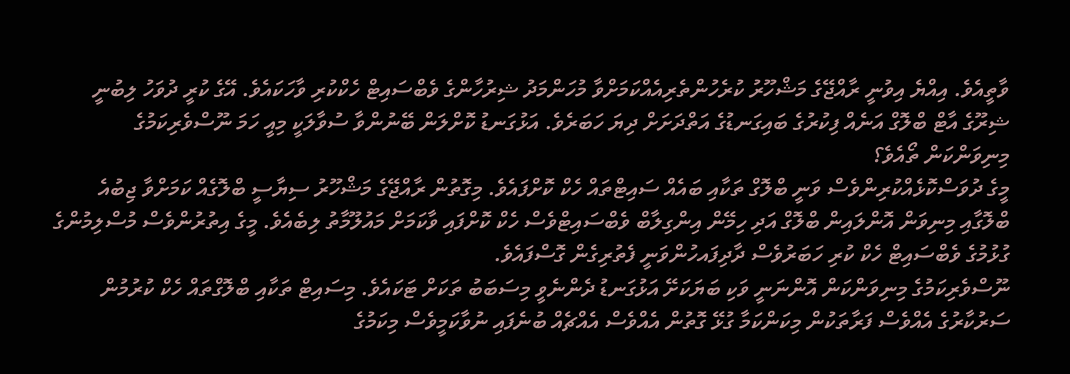ވާތީއެވެ. އިއްޔެ އިވުނީ ރާއްޖޭގެ މަޝްހޫރު ކުރެހުންތެރިއެއްކަމަށްވާ މުހަންމަދު ޝިރުހާންގެ ވެބްސައިޓް ހެކްކުރި ވާހަކައެވެ. އޭގެ ކުރީ ދުވަހު ލިބުނީ ޝިރޫގެ އާޓް ބްލޮގް އަނެއް ފިކުރުގެ ބައިގަނޑުގެ އަތްދަށަށް ދިޔަ ހަބަރެވެ. އަޅުގަނޑު ކޮށްލަން ބޭނުންވާ ސުވާލަކީ މިއީ ހަމަ ނޫސްވެރިކަމުގެ މިނިވަންކަން ތޯއެވެ؟
މީގެ ދުވަސްކޮޅެއްކުރިންވެސް ވަނީ ބްލޮގް ތަކާއި ބައެއް ސައިޓްތައް ހެކް ކޮށްފައެވެ. މިގޮތުން ރާއްޖޭގެ މަޝްހޫރު ސިޔާސީ ބްލޮގެއް ކަމަށްވާ ޖިބުއެ ބްލޮގާއި މިނިވަން އޮންލައިން ބްލޮގް އަދި ހިމޭން އިންގިލާބް ވެބްސައިޓްވެސް ހެކް ކޮށްފައި ވާކަމަށް މައުލޫމާތު ލިބެއެވެ. މީގެ އިތުރުންވެސް މުސްލިމުންގެ ގުޅުމުގެ ވެބްސައިޓް ހެކް ކުރި ހަބަރުވެސް ދާދިފައހުންވަނީ ފެތުރިގެން ގޮސްފައެވެ.
ނޫސްވެރިކަމުގެ މިނިވަންކަން އޮންނަނީ ވަކި ބަޔަކަށޭ އަޅުގަނޑު ދެންނެވީ މިސަބަބު ތަކަށް ޓަކައެވެ. މިސައިޓް ތަކާއި ބްލޮގްތައް ހެކް ކުރުމުން ސަރުކާރުގެ އެއްވެސް ފަރާތަކުން މިކަންކަމާ ގުޅޭ ގޮތުން އެއްވެސް އެއްޗެއް ބުނެފައި ނުވާކަމީވެސް މިކަމުގެ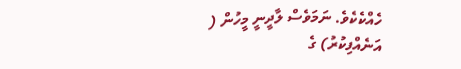ހެއްކެކެވެ. ނަމަވެސް ލާދީނީ މީހުން ( އަނެއްފިކުރު) ގެ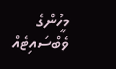މީހުންގެ ވެބްސައިޓެއް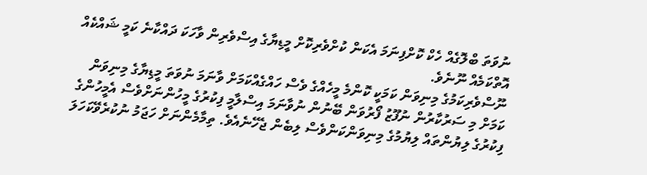ނުވަތަ ބްލޮގެއް ހެކް ކޮށްފިނަމަ އެކަން ކުށްވެރިކޮށް މީޑިޔާގެ އިސްވެރިން ވާހަކަ ދައްކާނެ ކަމީ ޝައްކެއް އޮތްކަމެއް ނޫނެވެ.
ނޫސްވެރިކަމުގެ މިނިވަން ކަމަކީ ކޮންމެ މީހެއްގެ ވެސް ހައްގެއްކަމަށް ވާނަމަ ނުވަތަ މީޑިޔާގެ މިނިވަން ކަމަށް މި ސަރުކާރުން ނުފޫޒު ފޯރުވަން ބޭނުން ނުވާނަމަ އިސްލާމީ ފިކުރުގެ މީހުންނަށްވެސް އެމީހުންގެ ފިކުރުގެ ލިޔުންތައް ލިޔުމުގެ މިނިވަންކަންވެސް ލިބެން ޖެހޭނެއެވެ. ތިމާމެންނަށް ހަޖަމު ނުކުރެވޭކަހަލަ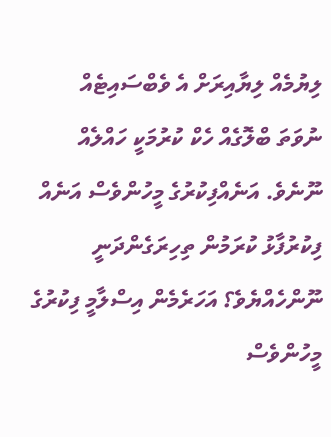ލިޔުމެއް ލިޔާއިރަށް އެ ވެބްސައިޓެއް ނުވަތަ ބްލޮގެއް ހެކް ކުރުމަކީ ހައްލެއް ނޫނެވެ. އަނެއްފިކުރުގެ މީހުންވެސް އަނެއް ފިކުރުފާޅު ކުރަމުން ތިހިރަގެންދަނީ ނޫންހެއްޔެވެ؟ އަހަރެމެން އިސްލާމީ ފިކުރުގެ މީހުންވެސް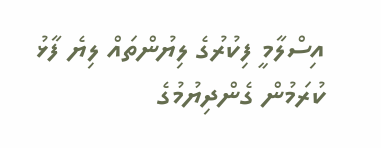އިސްލާމީ ފިކުރުގެ ލިޔުންތައް ލިޔެ ފާޅު ކުރަމުން ގެންދިޔުމުގެ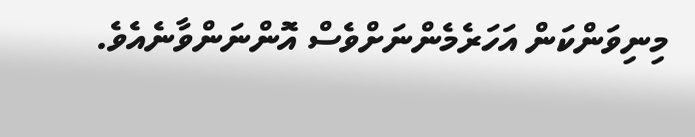މިނިވަންކަން އަހަރެމެންނަށްވެސް އޮންނަންވާނެއެވެ.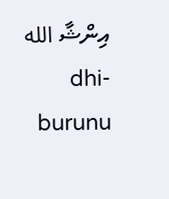އިންޝާ الله dhi-burunu